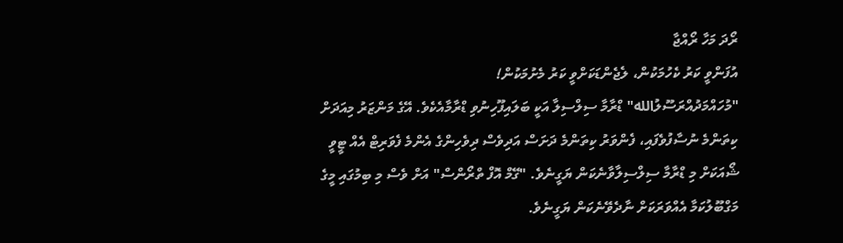ރޯދަ މަހާ ރޯއްޖާ
އުފަންވީ ކަރު ކެހުމަކުން، ލެޖެންޑަކަށްވީ ކަރު މެށުމަކުން!
"މުހައްމަދުއްރަސޫލުالله" ޑްރާމާ ސިލްސިލާ އަކީ ބަލައިފޫހިނުވި ޑްރާމާއެކެވެ. އޭގެ މަންޒަރު މިއަދަށް ކިތަންމެ ނުސާފުވެފައި، ފެންވަރު ކިތަންމެ ދަށަސް އަދިވެސް ދިވެހިންގެ އެންމެ ފެވަރިޓް އެއް ޓީވީ ޝޯއަކަށް މި ޑްރާމާ ސިލްސިލާވާނެކަން ޔަގީނެވެ. "ގޭމް އޮފް ތްރޯންސް" އަށް ވެސް މި ބިމުގައި މީގެ މަގްބޫލުކަމާ އެއްވަރަކަށް ނާދެވޭނެކަން ޔަގީނެވެ.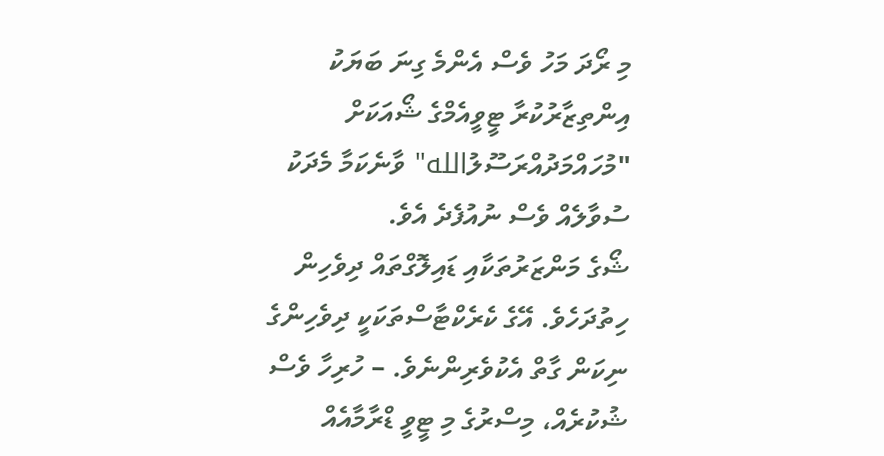މި ރޯދަ މަހު ވެސް އެންމެ ގިނަ ބަޔަކު އިންތިޒާރުކުރާ ޓީވީއެމްގެ ޝޯއަކަށް "މުހައްމަދުއްރަސޫލުالله" ވާނެކަމާ މެދަކު ސުވާލެއް ވެސް ނުއުފެދެ އެވެ.
ޝޯގެ މަންޒަރުތަކާއި ޑައިލޮގްތައް ދިވެހިން ހިތުދަހެވެ. އޭގެ ކެރެކްޓާސްތަކަކީ ދިވެހިންގެ ނިކަން ގާތް އެކުވެރިންނެވެ. – ހުރިހާ ވެސް ޝުކުރެއް، މިސްރުގެ މި ޓީވީ ޑްރާމާއެއް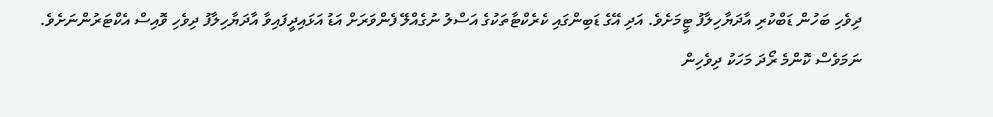ދިވެހި ބަހުން ޑަބްކުރި އާދަޔާހިލާފު ޓީމަށެވެ. އަދި އޭގެ ޑަބިންގައި ކެރެކްޓާތަކުގެ އަސްލު ނުގެއްލޭ ފެންވަރަށް އަޑު އަޅައިދީފައިވާ އާދަޔާހިލާފު ދިވެހި ވޮއިސް އެކްޓަރުންނަށެވެ.
ނަމަވެސް ކޮންމެ ރޯދަ މަހަކު ދިވެހިން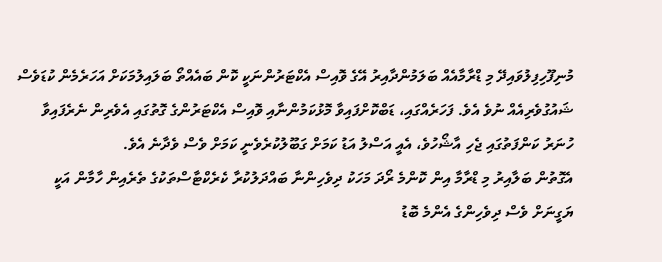މުނިފޫހިފިލުވައިދޭ މި ޑްރާމާއެއް ބަލަމުންދާއިރު އޭގެ ވޮއިސް އެކްޓަރުންނަކީ ކޮން ބައެއްތޯ ބަލައިލުމަކަށް އަހަރެމެން ކުޑަވެސް ޝައުގުވެރިއެއް ނުވެ އެވެ. ފަހަރެއްގައި، ޑަބްކޮށްފައިވާ މޮޅުކަމުންނާއި ވޮއިސް އެކްޓަރުންގެ ގޮތުގައި އެވެރިން ނެރެފައިވާ ހުނަރު ކަންފަތުގައި ޖެހި އާޝޯހުވެ، އެއީ އަސްލު އަޑު ކަމަށް ގަބޫލުކުރެވެނީ ކަމަށް ވެސް ވެދާނެ އެވެ.
އެގޮތުން ބަލާއިރު މި ޑްރާމާ އިން ކޮންމެ ރޯދަ މަހަކު ދިވެހިންނާ ބައްދަލުކުރާ ކެރެކްޓާސްތަކުގެ ތެރެއިން ހާމާން އަކީ ޔަގީނަށް ވެސް ދިވެހިންގެ އެންމެ ބޮޑު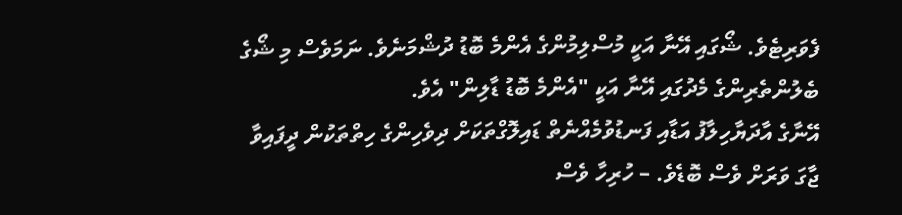ފެވަރިޓެވެ. ޝޯގައި އޭނާ އަކީ މުސްލިމުންގެ އެންމެ ބޮޑު ދުޝްމަނެވެ. ނަމަވެސް މި ޝޯގެ ބެލުންތެރިންގެ މެދުގައި އޭނާ އަކީ "އެންމެ ބޮޑު ޑާލިން" އެވެ.
އޭނާގެ އާދަޔާހިލާފު އަޑާއި ފަނޑުވުމެއްނެތް ޑައިލޮގްތަކަށް ދިވެހިންގެ ހިތްތަކުން ދީފައިވާ ޖާގަ ވަރަށް ވެސް ބޮޑެވެ. – ހުރިހާ ވެސް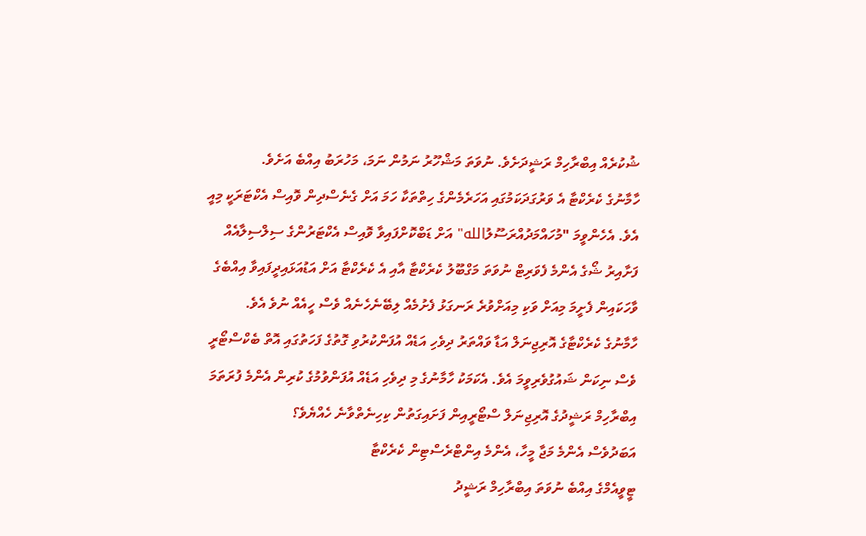ޝުކުރެއް އިބްރާހިމް ރަޝީދަށެވެ. ނުވަތަ މަޝްހޫރު ނަމުން ނަމަ، މަހުރަބު އިއްބެ އަށެވެ.
ހާމާނުގެ ކެރެކްޓާ އެ ވަރުގަދަކަމުގައި އަހަރެމެންގެ ހިތްތަކާ ހަމަ އަށް ގެނެސްދިން ވޮއިސް އެކްޓަރަކީ މިއީ އެވެ. އެހެންވީމަ "މުހައްމަދުއްރަސޫލުالله" އަށް ޑަބްކޮށްފައިވާ ވޮއިސް އެކްޓަރުންގެ ސިލްސިލާއެއް ފަށާއިރު ޝޯގެ އެންމެ ފެވަރިޓް ނުވަތަ މަގްބޫލު ކެރެކްޓާ އާއި އެ ކެރެކްޓާ އަށް އަޑުއަޅައިދީފައިވާ އިއްބެގެ ވާހަކައިން ފެށީމަ މިއަށް ވަކި މިއަށްވުރެ ރަނގަޅު ފެށުމެއް ލިބޭނެހެނެއް ވެސް ހީއެއް ނުވެ އެވެ.
ހާމާނުގެ ކެރެކްޓާގެ އޮރިޖިނަލް އަޑާ ވައްތަރު ދިވެހި އަޑެއް އުފަންކުރުވި ގޮތުގެ ފަހަތުގައި އޮތް ބެކްސްޓޯރީ ވެސް ނިކަން ޝައުގުވެރިވީމަ އެވެ. އެކަމަކު ހާމާނުގެ މި ދިވެހި އަޑެއް އުފަންވުމުގެ ކުރިން އެންމެ ފުރަތަމަ އިބްރާހިމް ރަޝީދުގެ އޮރިޖިނަލް ސްޓޯރީއިން ފަށައިގަތުން ކިހިނެތްވާނެ ހެއްޔެވެ؟
އަބަދުވެސް އެންމެ މަޖާ މީހާ، އެންމެ އިންޓްރެސްޓިން ކެރެކްޓާ
ޓީވީއެމްގެ އިއްބެ ނުވަތަ އިބްރާހިމް ރަޝީދު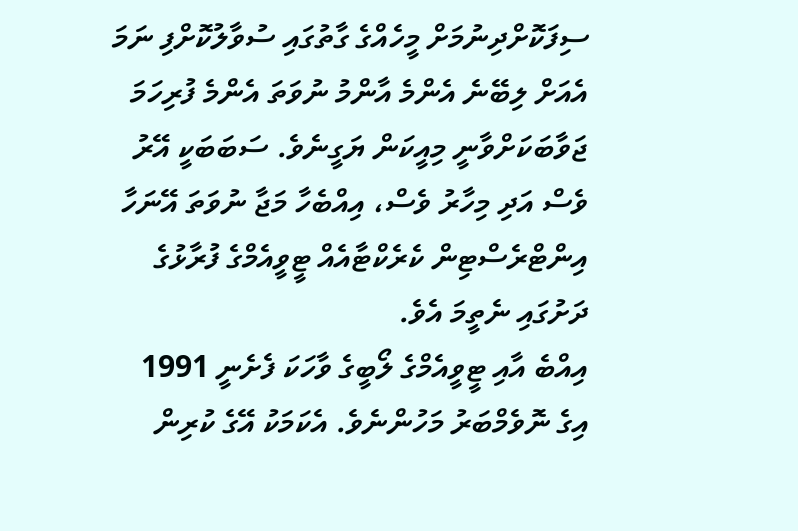ސިފަކޮށްދިނުމަށް މީހެއްގެ ގާތުގައި ސުވާލުކޮށްފި ނަމަ އެއަށް ލިބޭނެ އެންމެ އާންމު ނުވަތަ އެންމެ ފުރިހަމަ ޖަވާބަކަށްވާނީ މިއީކަން ޔަގީނެވެ. ސަބަބަކީ އޭރު ވެސް އަދި މިހާރު ވެސް، އިއްބެހާ މަޖާ ނުވަތަ އޭނަހާ އިންޓްރެސްޓިން ކެރެކްޓާއެއް ޓީވީއެމްގެ ފުރާޅުގެ ދަށުގައި ނެތީމަ އެވެ.
އިއްބެ އާއި ޓީވީއެމްގެ ލޯބީގެ ވާހަކަ ފެށެނީ 1991 އިގެ ނޮވެމްބަރު މަހުންނެވެ. އެކަމަކު އޭގެ ކުރިން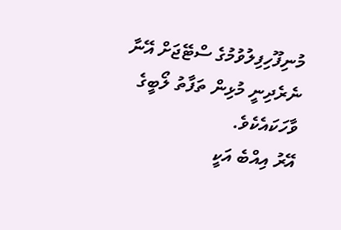މުނިފޫހިފިލުވުމުގެ ސްޓޭޖަށް އޭނާ ނެރެދިނީ މުޅިން ތަފާތު ލޯބީގެ ވާހަކައެކެވެ.
އޭރު އިއްބެ އަކީ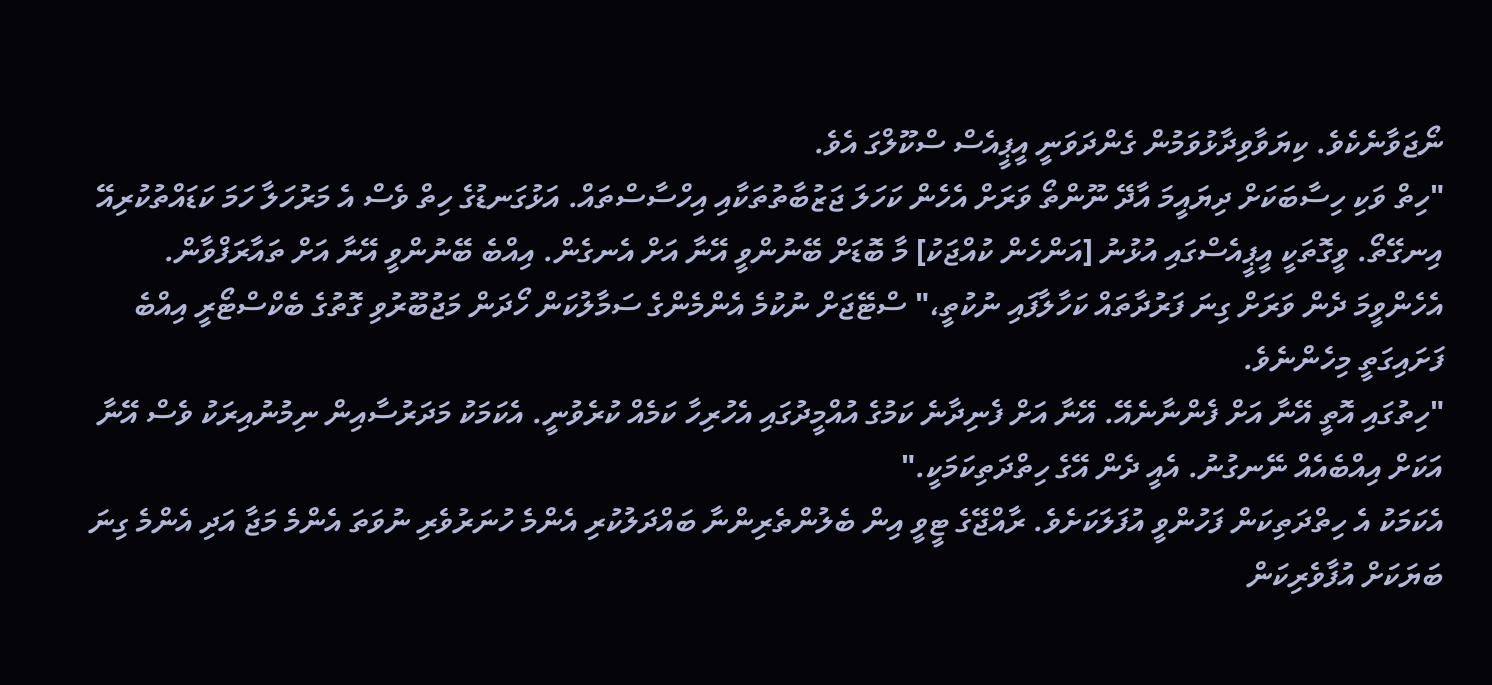ނޯޖަވާނެކެވެ. ކިޔަވާވިދާޅުވަމުން ގެންދަވަނީ އީޕީއެސް ސްކޫލްގަ އެވެ.
"ހިތް ވަކި ހިސާބަކަށް ދިޔައީމަ އާދޭ ނޫންތޯ ވަރަށް އެހެން ކަހަލަ ޖަޒުބާތުތަކާއި އިހްސާސްތައް. އަޅުގަނޑުގެ ހިތް ވެސް އެ މަރުހަލާ ހަމަ ކަޑައްތުކުރިއޭ އިނގޭތޯ. ވީގޮތަކީ އީޕީއެސްގައި އުޅުނު [އަންހެން ކުއްޖަކު] މާ ބޮޑަށް ބޭނުންވީ އޭނާ އަށް އެނގެން. އިއްބެ ބޭނުންވީ އޭނާ އަށް ތައާރަފްވާން. އެހެންވީމަ ދެން ވަރަށް ގިނަ ފަރުދާތައް ކަހާލާފައި ނުކުތީ،" ސްޓޭޖަށް ނުކުމެ އެންމެންގެ ސަމާލުކަން ހޯދަން މަޖުބޫރުވި ގޮތުގެ ބެކްސްޓޯރީ އިއްބެ ފަށައިގަތީ މިހެންނެވެ.
"ހިތުގައި އޮތީ އޭނާ އަށް ފެންނާނެއޭ. އޭނާ އަށް ފެނިދާނެ ކަމުގެ އުއްމީދުގައި އެހުރިހާ ކަމެއް ކުރެވުނީ. އެކަމަކު މަދަރުސާއިން ނިމުނުއިރަކު ވެސް އޭނާ އަކަށް އިއްބެއެއް ނޭނގުނު. އެއީ ދެން އޭގެ ހިތްދަތިކަމަކީ."
އެކަމަކު އެ ހިތްދަތިކަން ފަހުންވީ އުފަލަކަށެވެ. ރާއްޖޭގެ ޓީވީ އިން ބެލުންތެރިންނާ ބައްދަލުކުރި އެންމެ ހުނަރުވެރި ނުވަތަ އެންމެ މަޖާ އަދި އެންމެ ގިނަ ބަޔަކަށް އުފާވެރިކަން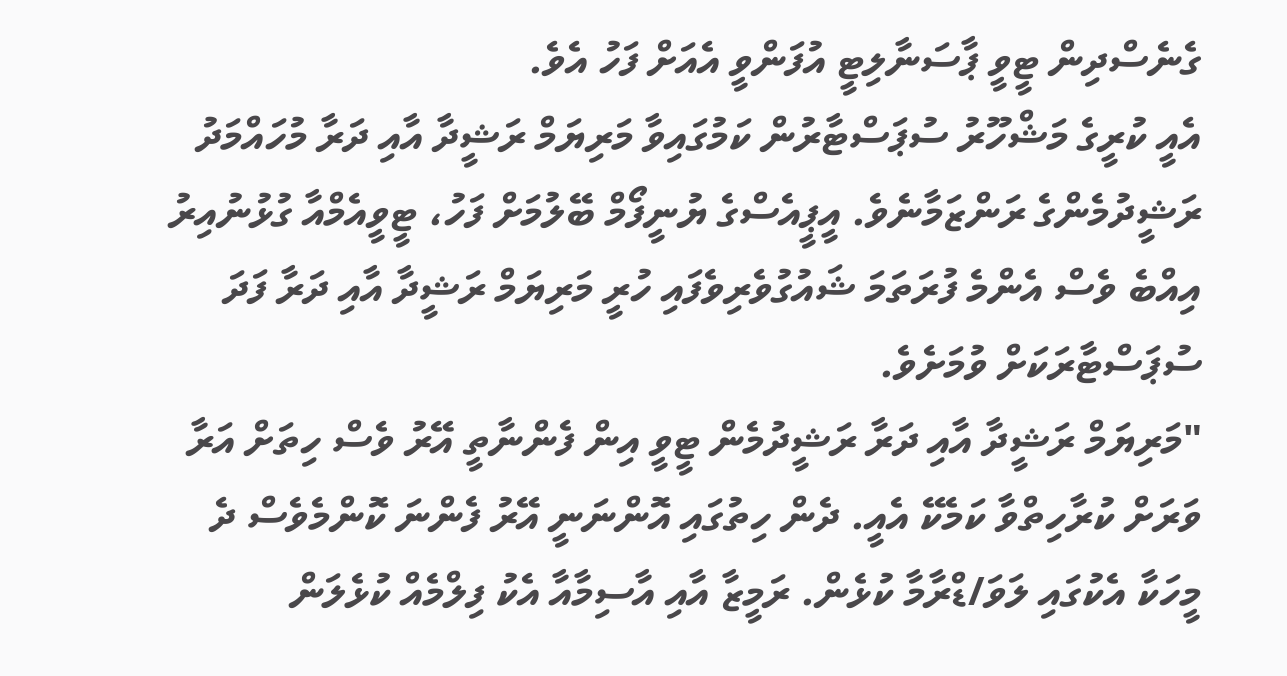ގެނެސްދިން ޓީވީ ޕާސަނާލިޓީ އުފަންވީ އެއަށް ފަހު އެވެ.
އެއީ ކުރީގެ މަޝްހޫރު ސުޕަސްޓާރުން ކަމުގައިވާ މަރިޔަމް ރަޝީދާ އާއި ދަރާ މުހައްމަދު ރަޝީދުމެންގެ ރަންޒަމާނެވެ. އީޕީއެސްގެ ޔުނީފޯމް ބޭލުމަށް ފަހު، ޓީވީއެމްއާ ގުޅުނުއިރު އިއްބެ ވެސް އެންމެ ފުރަތަމަ ޝައުގުވެރިވެފައި ހުރީ މަރިޔަމް ރަޝީދާ އާއި ދަރާ ފަދަ ސުޕަސްޓާރަކަށް ވުމަށެވެ.
"މަރިޔަމް ރަޝީދާ އާއި ދަރާ ރަޝީދުމެން ޓީވީ އިން ފެންނާތީ އޭރު ވެސް ހިތަށް އަރާ ވަރަށް ކުރާހިތްވާ ކަމެކޭ އެއީ. ދެން ހިތުގައި އޮންނަނީ އޭރު ފެންނަ ކޮންމެވެސް ދެ މީހަކާ އެކުގައި ލަވަ/ޑްރާމާ ކުޅެން. ރަމީޒާ އާއި އާސިމާއާ އެކު ފިލްމެއް ކުޅެލަން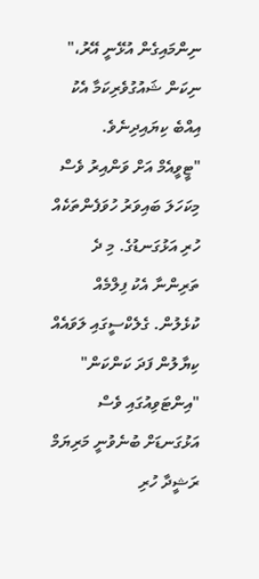ނިންމައިގެން އުޅޭނީ އޭރު،" ނިކަން ޝައުގުވެރިކަމާ އެކު އިއްބެ ކިޔައިދިނެވެ.
"ޓީވީއެމް އަށް ވަންއިރު ވެސް މިކަހަލަ ބައިވަރު ހުވަފެންތަކެއް ހުރި އަޅުގަނޑުގެ. މި ދެ ތަރިންނާ އެކު ފިލްމެއް ކުޅެލުން. ގެލެކްސީގައި ލަވައެއް ކިޔާލުން ފަދަ ކަންކަން"
"އިންޓަވިއުގައި ވެސް އަޅުގަނޑަށް ބުނެވުނީ މަރިޔަމް ރަޝީދާ ހުރި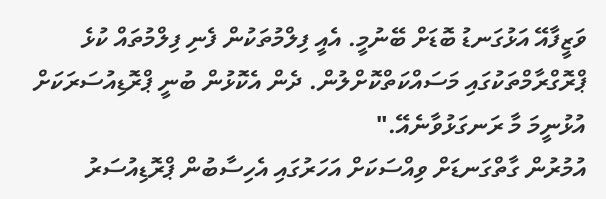ވަޒީފާއޭ އަޅުގަނޑު ބޮޑަށް ބޭނުމީ. އެއީ ފިލްމުތަކުން ފެނި ފިލްމުތައް ކުޅެ ޕްރޮގްރާމްތަކުގައި މަސައްކަތްކޮށްލުން. ދެން އެކޮޅުން ބުނީ ޕްރޮޑިއުސަރަކަށް އުޅުނީމަ މާ ރަނގަޅުވާނެއޭ."
އުމުރުން ގާތްގަނޑަށް ވިއްސަކަށް އަހަރުގައި އެހިސާބުން ޕްރޮޑިއުސަރު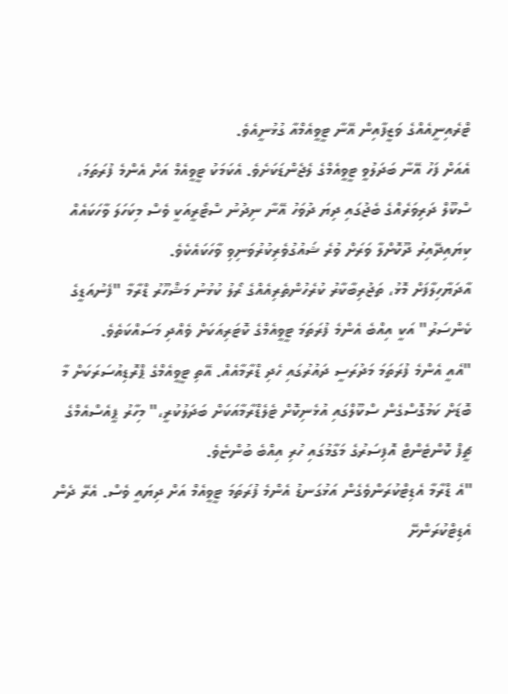ޓްރެއިނީއެއްގެ ވަޒީފާއިން އޭނާ ޓީވީއެމްއާ ގުޅުނީއެވެ.
އެއަށް ފަހު އޭނާ ބަދަލުވީ ޓީވީއެމްގެ ލެޖެންޑަކަށެވެ. އެކަމަކު ޓީވީއެމް އަށް އެންމެ ފުރަތަމަ، ސްކޫލް ދަރިވަރެއްގެ ބެޖުގައި ދިޔަ ދުވަހު އޭނާ ނިދުނު ސްޓޯރީއަކީ ވެސް މިކަހަލަ ވާހަކައެއް ކިޔައިދޭއިރު ދޫކޮށްލާ ވަރަށް ވުރެ ޝައުގުވެރިކުރުވަނިވި ވާހަކައެކެވެ.
އާދަޔާހިލާފަށް މޮޅު، ތަޖުރިބާކާރު ކުރެހުންތެރިއެއްގެ ރޯލު ކުޅުނު މަޝްހޫރު ޑްރާމާ "ފެނުއަޑީގެ ކެންސަރު" އަކީ އިއްބެ އެންމެ ފުރަތަމަ ޓީވީއެމްގެ ކޮޓަރިއަކަށް ވެއްދި މަސައްކަތެވެ.
"އެއީ އެންމެ ފުރަތަމަ މަދުރަސީ ދައުރުގައި ހެދި ޑްރާމާއެއް. އޭތި ޓީވީއެމްގެ ޕްރޮޑިއުސަރަކަށް މާ ބޮޑަށް ކަމުގޮސްގެން ސްކޫލްގައި އުޅެނިކޮށް ޓެލެޑްރާމާއަކަށް ބަދަލުކުރީ،" މިހާރު ޕީއެސްއެމްގެ ޗީފް ކޮންޓެންޓް އޮފިސަރުގެ މަގާމުގައި ހުރި އިއްބެ ބުންޏެވެ.
"އެ ޑްރާމާ އެޑިޓްކުރަންވެގެން އަޅުގަނޑު އެންމެ ފުރަތަމަ ޓީވީއެމް އަށް ދިޔައީ ވެސް. އެރޭ ދެން އެޑިޓްކުރަންށޭ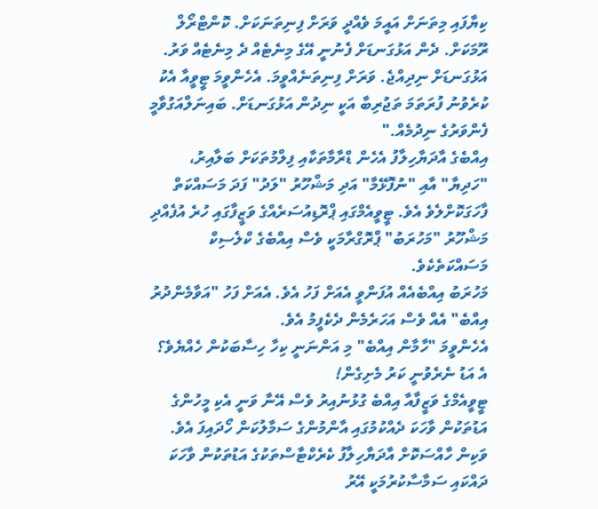ކިޔާފައި މިތަނަށް އައީމަ ވެއްދީ ވަރަށް ފިނިތަނަކަށް. ކޮންޓްރޯލް ރޫމަކަށް. ދެން އަޅުގަނޑަށް ފެނުނީ އޭގެ މިނެޓެއް ދެ މިނެޓެއް ވަރު. އަޅުގަނޑަށް ނިދިއްޖެ. ވަރަށް ފިނިތަނެއްވީމަ. އެހެންވީމަ ޓީވީއާ އެކު ކުރެވުނު ފުރަތަމަ ތަޖުރިބާ އަކީ ނިދުން އަޅުގަނޑަށް. ބައިނަލްއަގުވާމީ ފެންވަރުގެ ނިދުމެއް."
އިއްބެގެ އާދަޔާހިލާފު އެހެން ޑްރާމާތަކާއި ފިލްމުތަކަށް ބަލާއިރު، "ހަދިޔާ" އާއި "ނުފޮޅޭމާ" އަދި މަޝްހޫރު "ލަދު" ފަދަ މަސައްކަތް ފާހަގަކޮށްލެވެ އެވެ. ޓީވީއެމްގައި ޕްރޮޑިއުސަރެއްގެ ވަޒީފާގައި ހުރެ އުފެއްދި މަޝްހޫރު "މަހުރަބު" ޕްރޮގްރާމަކީ ވެސް އިއްބެގެ ކްލެސިކް މަސައްކަތެކެވެ.
މަހުރަބު އިއްބެއެއް އުފަންވީ އެއަށް ފަހު އެވެ. އެއަށް ފަހު "އަވާމެންދުރު އިއްބެ" އެއް ވެސް އަހަރެމެން ދެކެފީމު އެވެ.
އެހެންވީމަ "ހާމާން އިއްބެ" މި އަންނަނީ ކިހާ ހިސާބަކުން ހެއްޔެވެ؟
އެ އަޑު ނެރެވުނީ ކަރު މެށިގެން!
ޓީވީއެމްގެ ވަޒީފާއާ އިއްބެ ގުޅުނުއިރު ވެސް އޭނާ ވަނީ އެކި މީހުންގެ އަޑުތަކުން ވާހަކަ ދެއްކުމުގައި އާންމުންގެ ސަމާލުކަން ހޯދައިފަ އެވެ. ވަކިން ހާއްސަކޮށް އާދަޔާހިލާފު ކެރެކްޓާސްތަކުގެ އަޑުތަކުން ވާހަކަ ދައްކައި ސަމާސާކުރުމަކީ އޭރު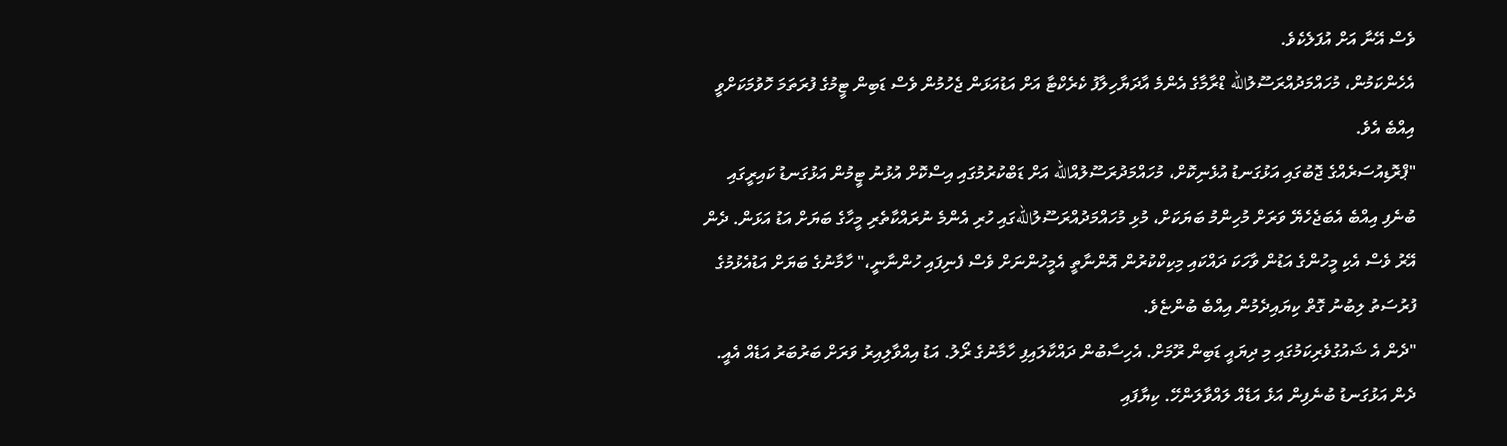ވެސް އޭނާ އަށް އުފަލެކެވެ.
އެހެންކަމުން، މުހައްމަދުއްރަސޫލުالله ޑްރާމާގެ އެންމެ އާދަޔާހިލާފު ކެރެކްޓާ އަށް އަޑުއަޅަން ޖެހުމުން ވެސް ޑަބިން ޓީމުގެ ފުރަތަމަ ހޮވުމަކަށްވީ އިއްބެ އެވެ.
"ޕްރޮޑިއުސަރެއްގެ ޖޮބުގައި އަޅުގަނޑު އުޅެނިކޮށް، މުހައްމަދުރަސޫލުއްالله އަށް ޑަބްކުރުމުގައި އިސްކޮށް އުޅުނު ޓީމުން އަޅުގަނޑު ކައިރީގައި ބުނެފި އިއްބެ އެބަޖެހެޔޭ ވަރަށް މުހިންމު ބަޔަކަށް، މުޅި މުހައްމަދުއްރަސޫލުاللهގައި ހުރި އެންމެ ނުރައްކާތެރި މީހާގެ ބަޔަށް އަޑު އަޅަން. ދެން އޭރު ވެސް އެކި މީހުންގެ އަޑުން ވާހަކަ ދައްކައި މިކިކްކުރުން އޮންނާތީ އެމީހުންނަށް ވެސް ފެނިފައި ހުންނާނީ،" ހާމާނުގެ ބަޔަށް އަޑުއެޅުމުގެ ފުރުސަތު ލިބުނު ގޮތް ކިޔައިދެމުން އިއްބެ ބުންޏެވެ.
"ދެން އެ ޝައުގުވެރިކަމުގައި މި ދިޔައީ ޑަބިން ރޫމަށް. އެހިސާބުން ދައްކާލައިފި ހާމާނުގެ ރޯލު. އަޑު އިއްވާލިއިރު ވަރަށް ބަރުބަރު އަޑެއް އެއީ. ދެން އަޅުގަނޑު ބުނެފިން އަޅެ އަޑެއް ލައްވާލަންހޭ. ކިޔާފައި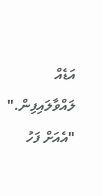އަޑެއް ލައްވާލައިފިން."
"އެއަށް ފަހު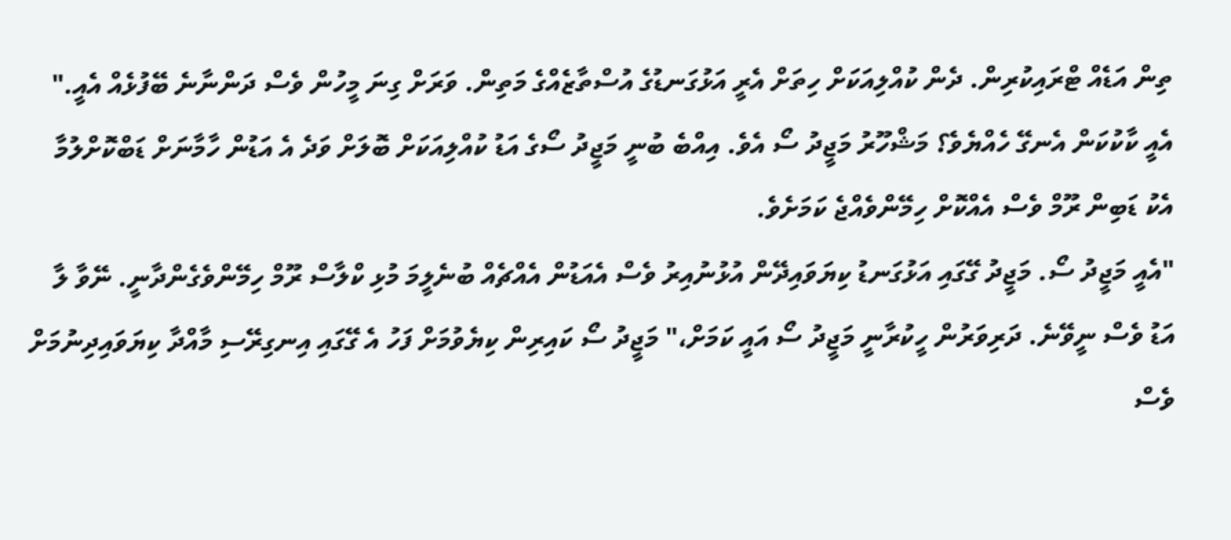ތިން އަޑެއް ޓްރައިކުރިން. ދެން ކުއްލިއަކަށް ހިތަށް އެރީ އަޅުގަނޑުގެ އުސްތާޒެއްގެ މަތިން. ވަރަށް ގިނަ މީހުން ވެސް ދަންނާނެ ބޭފުޅެއް އެއީ."
އެއީ ކާކުކަން އެނގޭ ހެއްޔެވެ؟ މަޝްހޫރު މަޖީދު ސޯ އެވެ. އިއްބެ ބުނީ މަޖީދު ސޯގެ އަޑު ކުއްލިއަކަށް ބޮލަށް ވަދެ އެ އަޑުން ހާމާނަށް ޑަބްކޮށްލުމާ އެކު ޑަބިން ރޫމް ވެސް އެއްކޮށް ހިމޭންވެއްޖެ ކަމަށެވެ.
"އެއީ މަޖީދު ސޯ. މަޖީދު ގޭގައި އަޅުގަނޑު ކިޔަވައިދޭން އުޅުނުއިރު ވެސް އެއަޑުން އެއްޗެއް ބުނެލީމަ މުޅި ކްލާސް ރޫމް ހިމޭންވެގެންދާނީ. ނޭވާ ލާ އަޑު ވެސް ނީވޭނެ. ދަރިވަރުން ހީކުރާނީ މަޖީދު ސޯ އައީ ކަމަށް،" މަޖީދު ސޯ ކައިރިން ކިޔެވުމަށް ފަހު އެ ގޭގައި އިނގިރޭސި މާއްދާ ކިޔަވައިދިނުމަށް ވެސް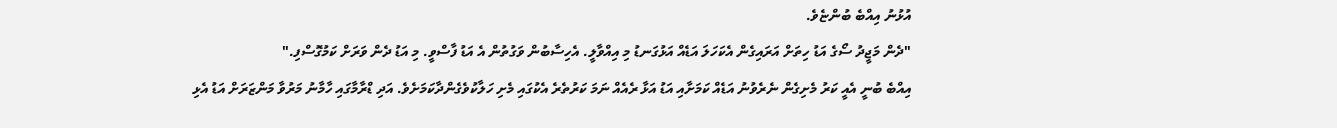އުޅުނު އިއްބެ ބުންޏެވެ.
"ދެން މަޖީދު ސޯގެ އަޑު ހިތަށް އަރައިގެން އެކަހަލަ އަޑެއް އަޅުގަނޑު މި އިއްވާލީ. އެހިސާބުން ވަގުތުން އެ އަޑު ފާސްވީ. މި އަޑު ދެން ވަރަށް ކަމުގޮސްފި."
އިއްބެ ބުނީ އެއީ ކަރު މެށިގެން ނެރެވުނު އަޑެއް ކަމަށާއި އަޑު އަޅާ ރެއެއް ނަމަ ކަރުތެރެ އެކުގައި މެށި ހަލާކުވެގެންދާކަމަށެވެ. އަދި ޑްރާމާގައި ހާމާނު މަރުވާ މަންޒަރަށް އަޑު އެޅި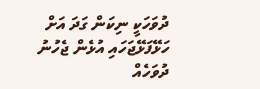ދުވަހަކީ ނިކަން ގަދަ އަށް ހަޅޭފަޅޭޖަހައި އުޅެން ޖެހުނު ދުވަހެއް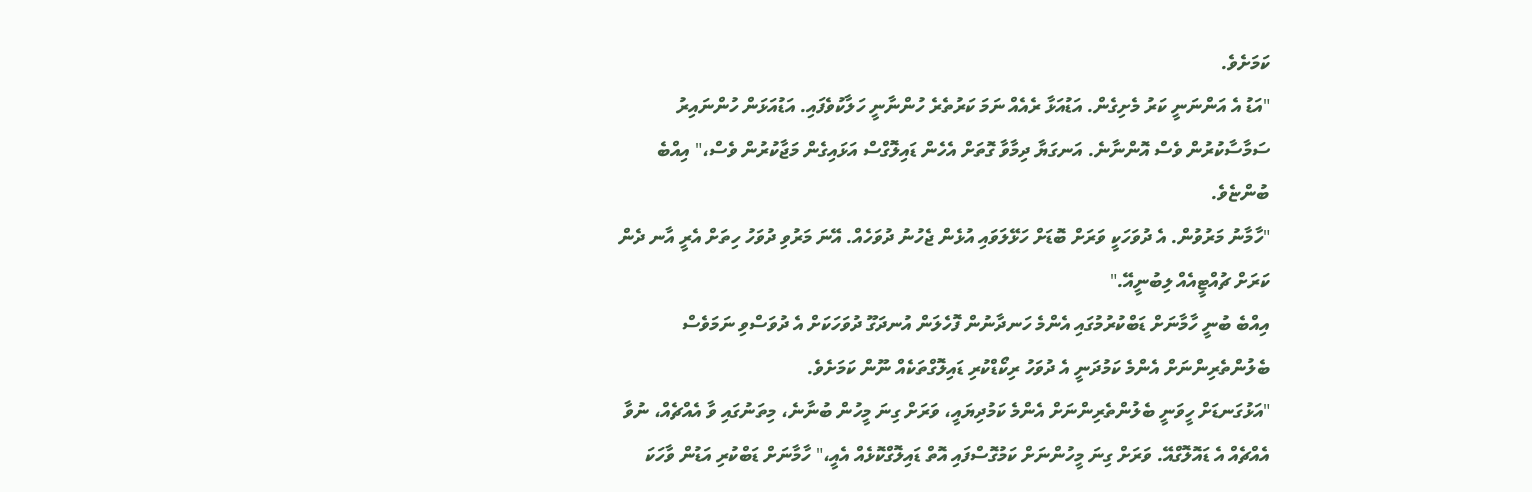ކަމަށެވެ.
"އަޑު އެ އަންނަނީ ކަރު މެށިގެން. އަޑުއަޅާ ރެއެއް ނަމަ ކަރުތެރެ ހުންނާނީ ހަލާކުވެފައި. އަޑުއަޅަން ހުންނައިރު ސަމާސާކުރުން ވެސް އޮންނާނެ. އަނގަޔާ ދިމާވާ ގޮތަށް އެހެން ޑައިލޮގްސް އަޅައިގެން މަޖާކުރުން ވެސް،" އިއްބެ ބުންޏެވެ.
"ހާމާނު މަރުވުން. އެ ދުވަހަކީ ވަރަށް ބޮޑަށް ހަޅޭލަވައި އުޅެން ޖެހުނު ދުވަހެއް. އޭނަ މަރުވި ދުވަހު ހިތަށް އެރީ އާނ ދެން ކަރަށް ޗުއްޓީއެއް ލިބުނީއޭ."
އިއްބެ ބުނީ ހާމާނަށް ޑަބްކުރުމުގައި އެންމެ ހަނދާނުން ފޮހެލަން އުނދަގޫ ދުވަހަކަށް އެ ދުވަސްވި ނަމަވެސް ބެލުންތެރިންނަށް އެންމެ ކަމުދަނީ އެ ދުވަހު ރިކޯޑްކުރި ޑައިލޮގްތަކެއް ނޫން ކަމަށެވެ.
"އަޅުގަނޑަށް ހީވަނީ ބެލުންތެރިންނަށް އެންމެ ކަމުދިޔައީ، ވަރަށް ގިނަ މީހުން ބުނާނެ، މިތަނުގައި ވާ އެއްޗެއް، ނުވާ އެއްޗެއް އެ ޑައޮލޮގްއޭ. ވަރަށް ގިނަ މީހުންނަށް ކަމުގޮސްފައި އޮތް ޑައިލޮގްކޮޅެއް އެއީ،" ހާމާނަށް ޑަބްކުރި އަޑުން ވާހަކަ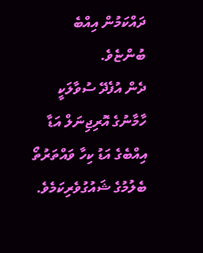ދައްކަމުން އިއްބެ ބުންޏެވެ.
ދެން އުފެދޭ ސުވާލަކީ ހާމާނުގެ އޮރިޖިނަލް އަޑާ އިއްބެގެ އަޑު ކިހާ ވައްތަރުތޯ ބެލުމުގެ ޝައުގުވެރިކަމެވެ.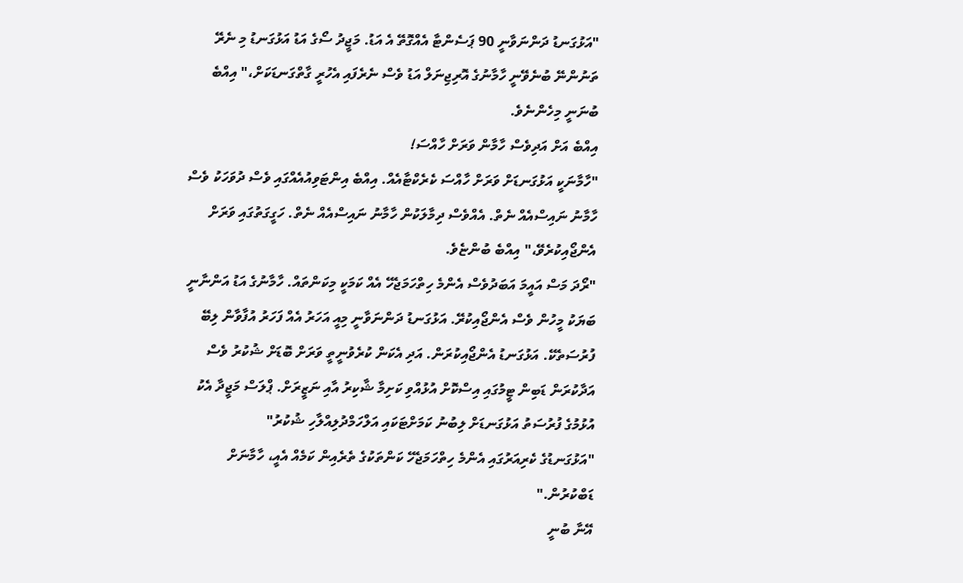"އަޅުގަނޑު ދަންނަވާނީ 90 ޕަސެންޓާ އެއްގޮތޭ އެ އަޑު. މަޖީދު ސޯގެ އަޑު އަޅުގަނޑު މި ނެރޭ ތަނުންނޭ ބުނެވޭނީ ހާމާނުގެ އޮރިޖިނަލް އަޑު ވެސް ނެރެފައި އެހުރީ ގާތްގަނޑަކަށް،" އިއްބެ ބުނަނީ މިހެންނެވެ.
އިއްބެ އަށް އަދިވެސް ހާމާން ވަރަށް ހާއްސަ!
"ހާމާނަކީ އަޅުގަނޑަށް ވަރަށް ހާއްސަ ކެރެކްޓާއެއް. އިއްބެ އިންޓަވިއުއެއްގައި ވެސް ދުވަހަކު ވެސް ހާމާނު ނައިސްއެއް ނެތް. އެއްވެސް ދިމާލަކުން ހާމާނު ނައިސްއެއް ނެތް. ހަގީގަތުގައި ވަރަށް އެންޖޯއިކުރެވޭ،" އިއްބެ ބުންޏެވެ.
"ރޯދަ މަސް އައީމަ އަބަދުވެސް އެންމެ ހިތްހަމަޖެހޭ އެއް ކަމަކީ މިކަންތައް. ހާމާނުގެ އަޑު އަންނާނީ ބަޔަކު މީހުން ވެސް އެންޖޯއިކުރޭ. އަޅުގަނޑު ދަންނަވާނީ މިއީ އަހަރު އެއް ފަހަރު އުފާވާން ލިބޭ ފުރުސަތެކޭ. އަޅުގަނޑު އެންޖޯއިކުރަން. އަދި އެކަން ކުރެވުނީތީ ވަރަށް ބޮޑަށް ޝުކުރު ވެސް އަދާކުރަން ޑަބިން ޓީމުގައި އިސްކޮށް އުޅުއްވި ކަށިމާ ޝާކިރު އާއި ނަޒީރަށް. ޕްލަސް މަޖީދާ އެކު އުޅުމުގެ ފުރުސަތު އަޅުގަނޑަށް ލިބުނު ކަމަށްޓަކައި އަލްހަމްދުލިއްލާހި ޝުކުރު"
"އަޅުގަނޑުގެ ކެރިއަރުގައި އެންމެ ހިތްހަމަޖެހޭ ކަންތަކުގެ ތެރެއިން ކަމެއް އެއީ، ހާމާނަށް ޑަބްކުރުން."
އޭނާ ބުނީ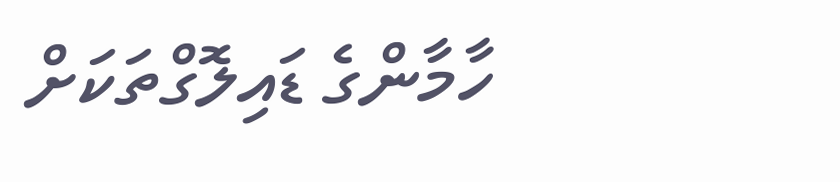ހާމާންގެ ޑައިލޮގްތަކަށް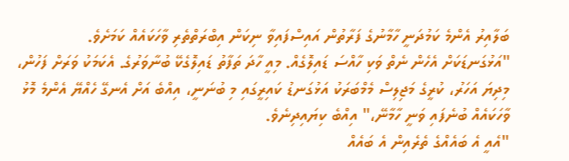ބަލާއިރު އެންމެ ކަމުދަނީ ހާމާނުގެ ފަރާތުން އައިސްފައިވާ ނިކަން އިބްރަތްތެރި ވާހަކައެއް ކަމަށެވެ.
"އަޅުގަނޑަކަށް އެހެން ނެތް ވަކި ހާއްސަ ޑައިލޮގެއް. މިއީ ހާދަ ތަފާތު ޑައިލޮގެކޭ ބުނާވަރުގެ. އެކަމަކު ވަރަށް ފަހުން، މިދިޔަ އަހަރު، ކުރީގެ މަޖިލިސް މެމްބަރަކު އަޅުގަނޑު ކައިރީގައި މި ބުނަނީ، އިއްބެ އަށް އެނގޭ ހެއްޔޭ އެންމެ މޮޅު ވާހަކައެއް ބުނެފައި ވަނީ ހާމާނޭ،" އިއްބެ ކިޔައިދިނެވެ.
"އެއީ އެ ބައެއްގެ ތެރެއިން އެ ބައެއް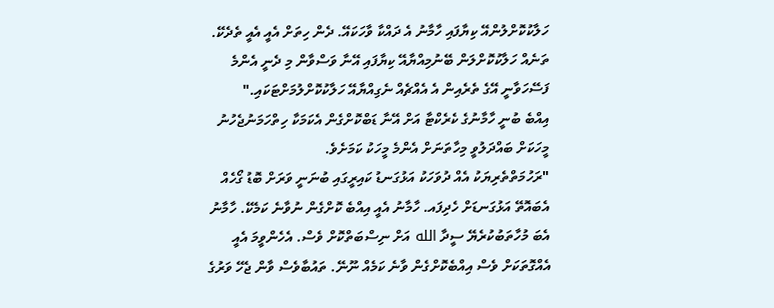ހަލާކުކޮށްލުންއޭ ކިޔާފައި ހާމާނު އެ ދައްކާ ވާހަކައޭ. ދެން ހިތަށް އެއީ އެއީ ތެދެކޭ. ތަނެއް ހަލާކުކޮށްލަން ބޭނުމިއްޔާއޭ ކިޔާފައި އޭނާ ވަސްވާން މި ދެނީ އެންމެ ފަސޭހަވާނީ އޭގެ ތެރެއިން އެ އެއްޗެއް ނެގިއްޔާއޭ ހަލާކުކޮށްލުމަށްޓަކައި."
އިއްބެ ބުނީ ހާމާނުގެ ކެރެކްޓާ އަށް އޭނާ ޑަބްކޮށްގެން އެކަމަކާ ހިތްހަމަނުޖެހުނު މީހަކަށް ބައްދަލުވީ މިހާތަނަށް އެންމެ މީހަކު ކަމަށެވެ.
"ރަހުމަތްތެރިޔަކު އެއް ދުވަހަކު އަޅުގަނޑު ކައިރީގައި ބުނަނީ ވަރަށް ބޮޑު ގޯހެއް އެބައޮތޭ އަޅުގަނޑަށް ހެދިފައ. ހާމާނު އެއީ އިއްބެ ކޮށްގެން ނުވާނެ ކަމެކޭ. ހާމާނު އެބަ މުހާތަބުކުރެޔޭ ސީދާ الله އަށް ނިސްބަތްކޮށް ވެސް. އެހެންވީމަ އެއީ އެއްގޮތަކަށް ވެސް އިއްބެކޮށްގެން ވާނެ ކަމެއް ނޫނޭ. ތައުބާވެސް ވާން ޖެހޭ ވަރުގެ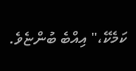ކަމެކޭ،" އިއްބެ ބުންޏެވެ.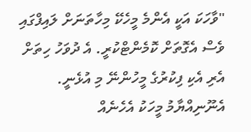"ވާހަކަ އަކީ އެންމެ މީހެކޭ މިހާތަނަށް ލައިފްގައި ވެސް އެގޮތަށް ކޮމެންޓްކުރީ. އެ ދުވަހު ހިތަށް އެރި އެކި ފިކުރުގެ މީހުންނޭ މި އުޅެނީ. އެނޫނިއްޔާމު މީހަކު އެހެނެއް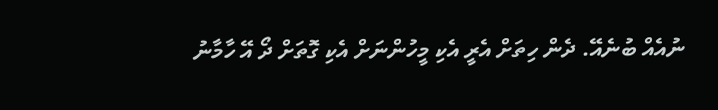ނުއެއް ބުނެއޭ. ދެން ހިތަށް އެރީ އެކި މީހުންނަށް އެކި ގޮތަށް ދޯ އޭ ހާމާނު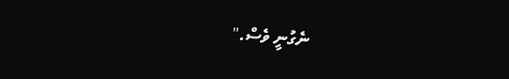ނެގުނީ ވެސް."